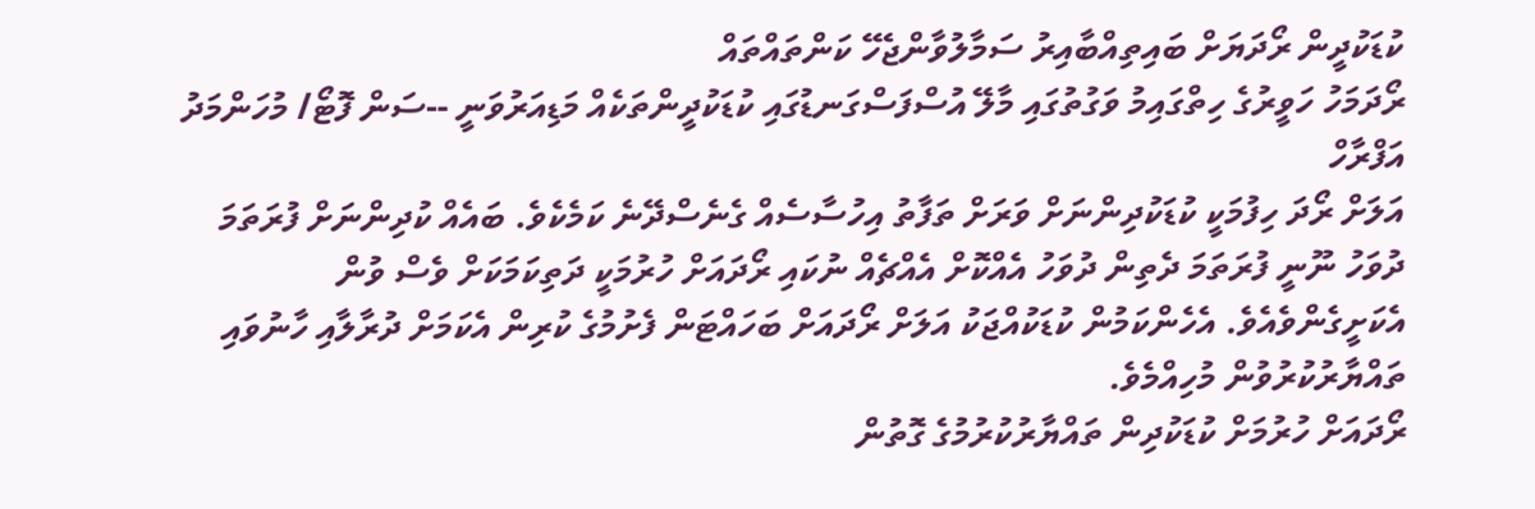ކުޑަކުދީން ރޯދަޔަށް ބައިތިއްބާއިރު ސަމާލުވާންޖެހޭ ކަންތައްތައް
ރޯދަމަހު ހަވީރުގެ ހިތްގައިމު ވަގުތުގައި މާލޭ އުސްފަސްގަނޑުގައި ކުޑަކުދީންތަކެއް މަޑިއަރުވަނީ --ސަން ފޮޓޯ/ މުހަންމަދު އަފްރާހް
އަލަށް ރޯދަ ހިފުމަކީ ކުޑަކުދިންނަށް ވަރަށް ތަފާތު އިހުސާސެއް ގެނެސްދޭނެ ކަމެކެވެ. ބައެއް ކުދިންނަށް ފުރަތަމަ ދުވަހު ނޫނީ ފުރަތަމަ ދެތިން ދުވަހު އެއްކޮށް އެއްޗެއް ނުކައި ރޯދައަށް ހުރުމަކީ ދަތިކަމަކަށް ވެސް ވުން އެކަށީގެންވެއެވެ. އެހެންކަމުން ކުޑަކުއްޖަކު އަލަށް ރޯދައަށް ބަހައްޓަން ފެށުމުގެ ކުރިން އެކަމަށް ދުރާލާއި ހާނުވައި ތައްޔާރުކުރުވުން މުހިއްމެވެ.
ރޯދައަށް ހުރުމަށް ކުޑަކުދިން ތައްޔާރުކުރުމުގެ ގޮތުން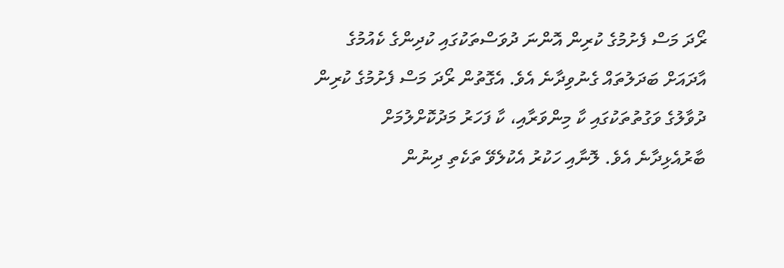ރޯދަ މަސް ފެށުމުގެ ކުރިން އޮންނަ ދުވަސްތަކުގައި ކުދިންގެ ކެއުމުގެ އާދައަށް ބަދަލުތައް ގެނުވިދާނެ އެވެ. އެގޮތުން ރޯދަ މަސް ފެށުމުގެ ކުރިން ދުވާލުގެ ވަގުތުތަކުގައި ކާ މިންވަރާއި، ކާ ފަހަރު މަދުކޮށްލުމަށް ބާރުއެޅިދާނެ އެވެ. ލޮނާއި ހަކުރު އެކުލެވޭ ތަކެތި ދިނުން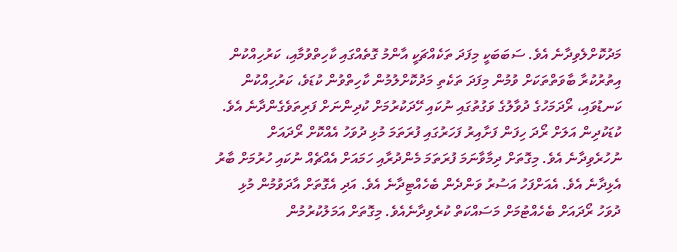މަދުކޮށްލެވިދާނެ އެވެ. ސަބަބަކީ މިފަދަ ތަކެއްޗަކީ އާންމު ގޮތެއްގައި ކާހިތްވުމާއި، ކަރުހިއްކުން އިތުރުކުރާ ބާވަތްތަކަށް ވުމުން މިފަދަ ތަކެތި މަދުކޮށްލުމުން ކާހިތްވުން ކުޑަވެ، ކަރުހިއްކުން ކަނޑުވައި، ރޯދަމަހުގެ ދުވާލުގެ ވަގުތުގައި ނުކައި ހޭދަކުރުމަށް ކުދިންނަށް ފަރިތަވެގެންދާނެ އެވެ.
ކުޑަކުދިން އަލަށް ރޯދަ ހިފަން ފަށާއިރު ފަހަރުގައި ފުރަތަމަ މުޅި ދުވަހު އެއްކޮށް ރޯދައަށް ނުހުރެވިދާނެ އެވެ. މިގޮތަށް ދިމާވާނަމަ ފުރަތަމަ މެންދުރާއި ހަމައަށް އެއްޗެއް ނުކައި ހުރުމަށް ބާރު އެޅިދާނެ އެވެ. އެއަށްފަހު އަސުރު ވަންދެން ބެހެއްޓިދާނެ އެވެ. އަދި އެގޮތަށް އާދަވުމުން މުޅި ދުވަހު ރޯދައަށް ބެހެއްޓުމަށް މަސައްކަތް ކުރެވިދާނެއެވެ. މިގޮތަށް އަމަލުކުރުމުން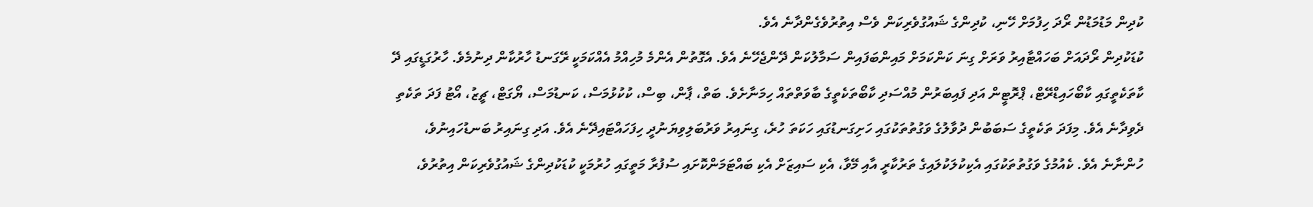ކުދިން މަޑުމަޑުން ރޯދަ ހިފުމަށް ހޭނި، ކުދިންގެ ޝައުގުވެރިކަން ވެސް އިތުރުވެގެންދާނެ އެވެ.
ކުޑަކުދިން ރޯދައަށް ބަހައްޓާއިރު ވަރަށް ގިނަ ކަންކަމަށް މައިންބަފައިން ސަމާލުކަން ދޭންޖެހޭނެ އެވެ. އެގޮތުން އެންމެ މުހިއްމު އެއްކަމަކީ ރޭގަނޑު ހާރުކާން ދިނުމެވެ. ހާރުގަޑީގައި ދޭ ކާތަކެތީގައި ކާބޯހައިޑްރޭޓް، ޕްރޮޓީން އަދި ފައިބަރުން މުއްސަދި ކާބޯތަކެތީގެ ބާވަތްތައް ހިމަނާށެވެ. ބަތް، ޕާން، ބިސް، ކުކުޅުމަސް، ކަނޑުމަސް، ޔޯގަޓް، ޗީޒު، އޯޓު ފަދަ ތަކެތި ދެވިދާނެ އެވެ. މިފަދަ ތަކެތީގެ ސަބަބުން ދުވާލުގެ ވަގުތުތަކުގައި ހަށިގަނޑުގައި ހަކަތަ ހުރެ، ގިނައިރު ވަރުބަލިވިޔަނުދީ ހިފަހައްޓައިދޭނެ އެވެ. އަދި ގިނައިރު ބަނޑުހައިނުވެ، ހުންނާނެ އެވެ. ކެއުމުގެ ވަގުތުތަކުގައި އެކިކުލަކުލައިގެ ތަރުކާރީ އާއި މޭވާ، އެކި ސައިޒަށް އެކި ބައްޓަމަންކޮށައި ސުފުރާ މަތީގައި ހުރުމަކީ ކުޑަކުދިންގެ ޝައުގުވެރިކަން އިތުރުވެ،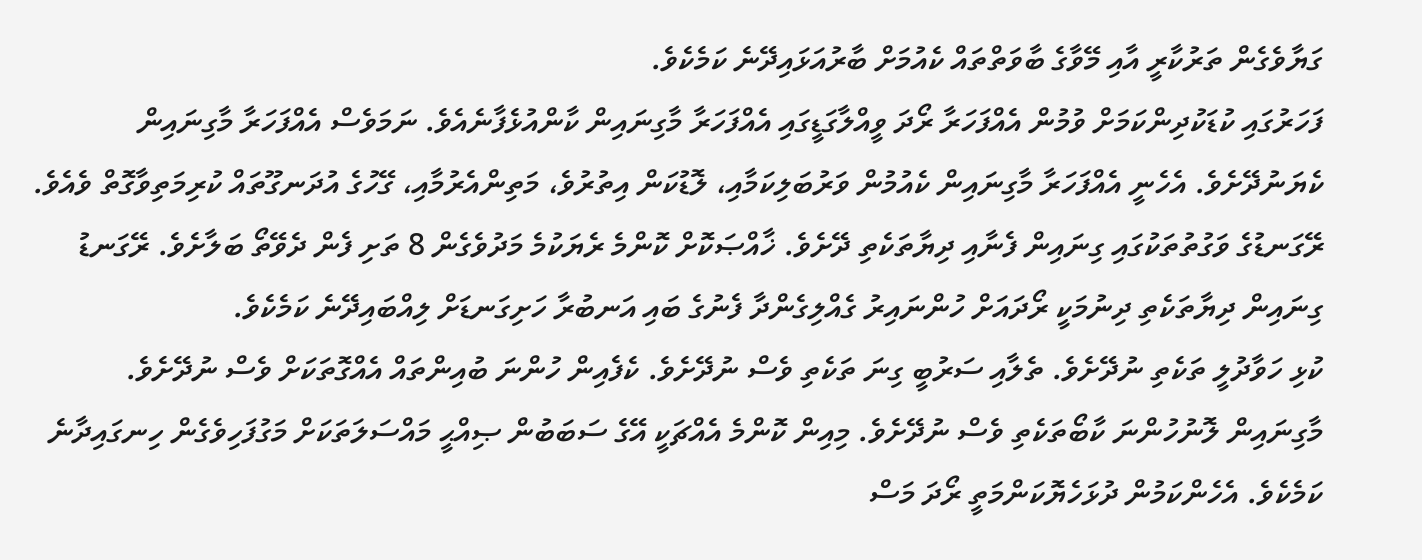ގަޔާވެގެން ތަރުކާރީ އާއި މޭވާގެ ބާވަތްތައް ކެއުމަށް ބާރުއަޅައިދޭނެ ކަމެކެވެ.
ފަހަރުގައި ކުޑަކުދިންކަމަށް ވުމުން އެއްފަހަރާ ރޯދަ ވީއްލާގަޑީގައި އެއްފަހަރާ މާގިނައިން ކާންއުޅެފާނެއެވެ. ނަމަވެސް އެއްފަހަރާ މާގިނައިން ކެޔަނުދޭށެވެ. އެހެނީ އެއްފަހަރާ މާގިނައިން ކެއުމުން ވަރުބަލިކަމާއި، ލޮޑުކަން އިތުރުވެ، މަތިންއެރުމާއި، ގޭހުގެ އުދަނގޫތައް ކުރިމަތިވާގޮތް ވެއެވެ.
ރޭގަނޑުގެ ވަގުތުތަކުގައި ގިނައިން ފެނާއި ދިޔާތަކެތި ދޭށެވެ. ޚާއްޞަކޮށް ކޮންމެ ރެޔަކުމެ މަދުވެގެން 8 ތަށި ފެން ދެވޭތޯ ބަލާށެވެ. ރޭގަނޑު ގިނައިން ދިޔާތަކެތި ދިނުމަކީ ރޯދައަށް ހުންނައިރު ގެއްލިގެންދާ ފެނުގެ ބައި އަނބުރާ ހަށިގަނޑަށް ލިއްބައިދޭނެ ކަމެކެވެ.
ކުޅި ހަވާދުލީ ތަކެތި ނުދޭށެވެ. ތެލާއި ސަރުބީ ގިނަ ތަކެތި ވެސް ނުދޭށެވެ. ކެފެއިން ހުންނަ ބުއިންތައް އެއްގޮތަކަށް ވެސް ނުދޭށެވެ. މާގިނައިން ލޮނުހުންނަ ކާބޯތަކެތި ވެސް ނުދޭށެވެ. މިއިން ކޮންމެ އެއްޗަކީ އޭގެ ސަބަބުން ޞިއްޙީ މައްސަލަތަކަށް މަގުފަހިވެގެން ހިނގައިދާނެ ކަމެކެވެ. އެހެންކަމުން ދުޅަހެޔޮކަންމަތީ ރޯދަ މަސް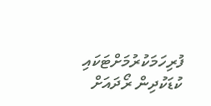ފުރިހަމަކުރުމަށްޓަކައި ކުޑަކުދިން ރޯދައަށް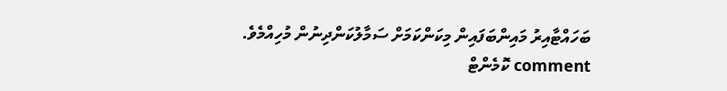ބަހައްޓާއިރު މައިންބަފައިން މިކަންކަމަށް ސަމާލުކަންދިނުން މުހިއްމެވެ.
comment ކޮމެންޓް